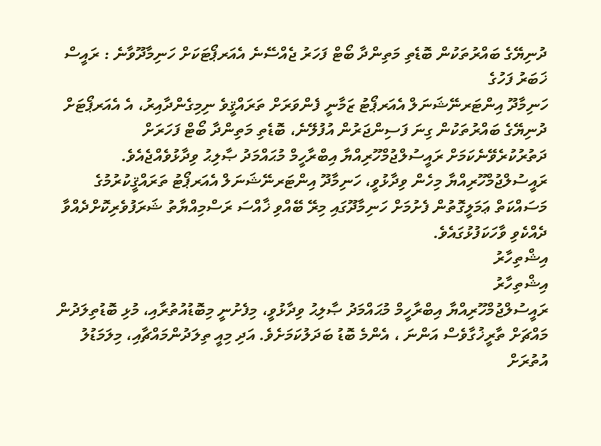ދުނިޔޭގެ ބައްރުތަކުން ބޮޑެތި މަތިންދާ ބޯޓް ފަހަރު ޖެއްސޭނެ އެއަރޕޯޓަކަށް ހަނިމާދޫވާނެ : ރައީސް
ޚަބަރު ފަހުގެ
ހަނިމާދޫ އިންޓަރނޭޝަނަލް އެއަރޕޯޓު ޒަމާނީ ފެންވަރަށް ތަރައްޤީވެ ނިމިގެންދާއިރު، އެ އެއަރޕޯޓަށް ދުނިޔޭގެ ބައްރުތަކުން ގިނަ ފަސިންޖަރުން އުފުލޭނެ، ބޮޑެތި މަތިންދާ ބޯޓް ފަހަރަށް ދަތުރުކުރެވޭނެކަމަށް ރައީސުލްޖުމްހޫރިއްޔާ އިބްރާހީމް މުޙައްމަދު ޞާލިޙު ވިދާޅުވެއްޖެއެވެ.
ރައީސުލްޖުމްހޫރިއްޔާ މިހެން ވިދާޅުވީ، ހަނިމާދޫ އިންޓަރނޭޝަނަލް އެއަރޕޯޓު ތަރައްޤީކުރުމުގެ މަސައްކަތް ޢަމަލީގޮތުން ފެށުމަށް ހަނިމާދޫގައި މިރޭ ބޭއްވި ޚާއްސަ ރަސްމިއްޔާތު ޝަރަފުވެރިކޮށްދެއްވާ ދެއްކެވި ވާހަކަފުޅުގައެވެ.
އިޝްތިހާރު
އިޝްތިހާރު
ރައީސުލްޖުމްހޫރިއްޔާ އިބްރާހީމް މުޙައްމަދު ޞާލިޙު ވިދާޅުވީ، މިފެށުނީ މިބޮޑުއުތުރާއި، މުޅި ބޮޑުތިލަދުން މައްޗަށް ތާރީޚުގާވެސް އަންނަ ، އެންމެ ބޮޑު ބަދަލުކަމަށެވެ. އަދި މިއީ ތިލަދުންމައްޗާއި، މިލަމަޑުލު އުތުރަށް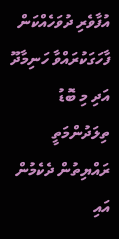އުފާވެރި ދުވަހެއްކަން ފާހަގަކުރައްވާ ހަނިމާދޫ އަދި މި ބޮޑު ތިލަދުންމަތީ ރައްޔިތުން ދެކެމުން އައި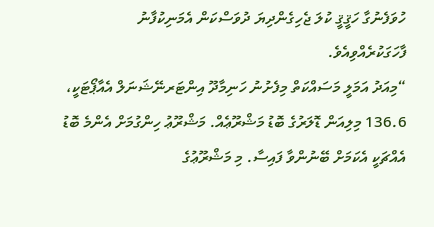ހުވަފެނުގާ ހަޤީޤީ ކުލަ ޖެހިގެންދިޔަ ދުވަސްކަން އެމަނިކުފާނު ފާހަގަކުރެއްވިއެވެ.
“މިއަދު އަމަލީ މަސައްކަތް މިފެށުނު ހަނިމާދޫ އިންޓަރނޭޝަނަލް އެއާޕޯޓަކީ، 136.6 މިލިއަން ޑޮލަރުގެ ބޮޑު މަޝްރޫޢެއް. މަޝްރޫޢު ހިންގުމަށް އެންމެ ބޮޑު އެއްޗަކީ އެކަމަށް ބޭނުންވާ ފައިސާ. މި މަޝްރޫޢުގެ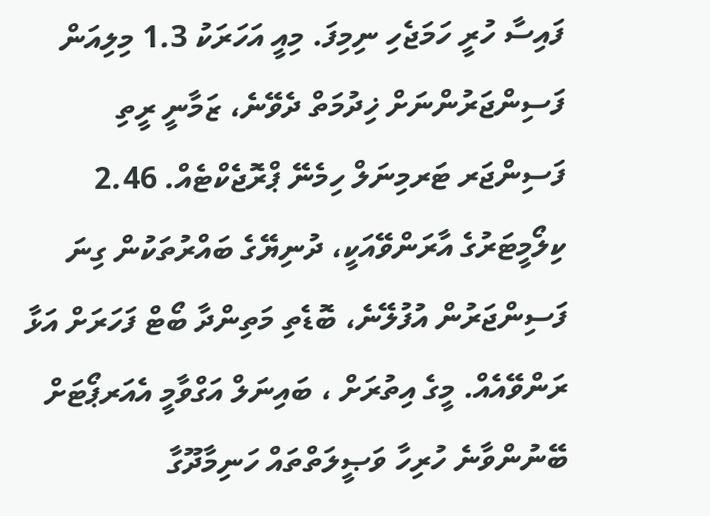ފައިސާ ހުރީ ހަމަޖެހި ނިމިފަ. މިއީ އަހަރަކު 1.3 މިލިއަން ފަސިންޖަރުންނަށް ޚިދުމަތް ދެވޭނެ، ޒަމާނީ ރީތި ފަސިންޖަރ ޓަރމިނަލް ހިމެނޭ ޕްރޮޖެކްޓެއް. 2.46 ކިލޯމީޓަރުގެ އާރަންވޭއަކީ، ދުނިޔޭގެ ބައްރުތަކުން ގިނަ ފަސިންޖަރުން އުފުލޭނެ، ބޮޑެތި މަތިންދާ ބޯޓް ފަހަރަށް އަޅާ ރަންވޭއެއް. މީގެ އިތުރަށް ، ބައިނަލް އަގްވާމީ އެއަރޕޯޓަށް ބޭނުންވާނެ ހުރިހާ ވަޞީލަތްތައް ހަނިމާދޫގާ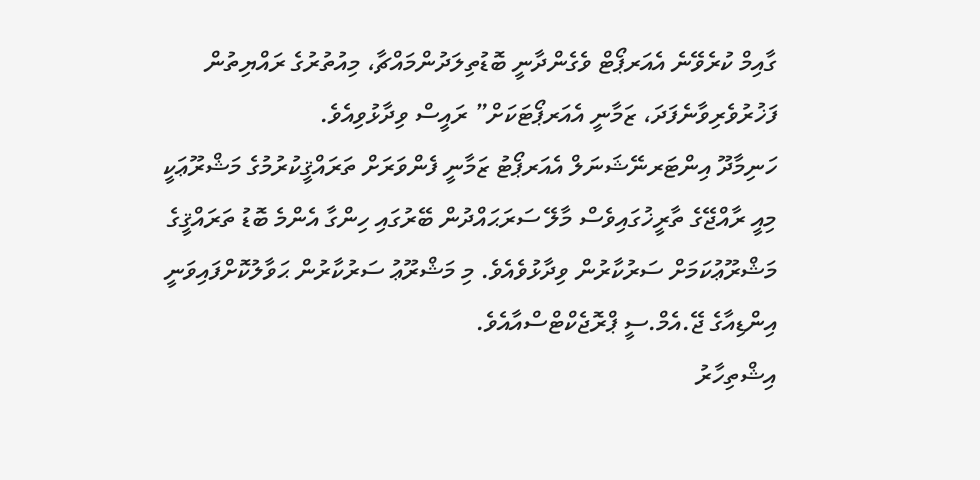ގާއިމް ކުރެވޭނެ އެއަރޕޯޓް ވެގެންދާނީ ބޮޑުތިލަދުންމައްޗާ، މިއުތުރުގެ ރައްޔިތުން ފަޚުރުވެރިވާނެފަދަ، ޒަމާނީ އެއަރޕޯޓަކަށް” ރައީސް ވިދާޅުވިއެވެ.
ހަނިމާދޫ އިންޓަރނޭޝަނަލް އެއަރޕޯޓު ޒަމާނީ ފެންވަރަށް ތަރައްޤީކުރުމުގެ މަޝްރޫޢަކީ މިއީ ރާއްޖޭގެ ތާރީޚުގައިވެސް މާލޭ ސަރަޙައްދުން ބޭރުގައި ހިންގާ އެންމެ ބޮޑު ތަރައްޤީގެ މަޝްރޫޢުކަމަށް ސަރުކާރުން ވިދާޅުވެއެވެ. މި މަޝްރޫޢު ސަރުކާރުން ޙަވާލުކޮށްފައިވަނީ އިންޑިއާގެ ޖޭ.އެމް.ސީ ޕްރޮޖެކްޓްސްއާއެވެ.
އިޝްތިހާރު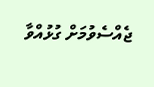ޖެއްސެވުމަށް ގުޅުއްވާ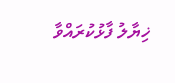ޚިޔާލު ފާޅުކުރައްވާ